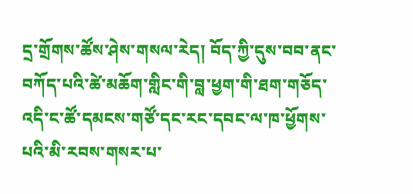དྲ་གྲོགས་ཚོས་ཤེས་གསལ་རེད། བོད་ཀྱི་དུས་བབ་ནང་བཀོད་པའི་ཚེ་མཆོག་གླིང་གི་བླ་ཕྱག་གི་ཐག་གཅོད་འདི་ང་ཚོ་དམངས་གཙོ་དང་རང་དབང་ལ་ཁ་ཕྱོགས་པའི་མི་རབས་གསར་པ་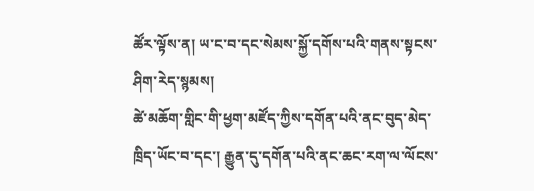ཚོར་ལྟོས་ན། ཡ་ང་བ་དང་སེམས་སྐྱོ་དགོས་པའི་གནས་སྟངས་ཤིག་རེད་སྙམས།
ཚེ་མཆོག་གླིང་གི་ཕྱག་མཛོད་ཀྱིས་དགོན་པའི་ནང་བུད་མེད་ཁྲིད་ཡོང་བ་དང་། རྒྱུན་དུ་དགོན་པའི་ནང་ཆང་རག་ལ་ལོངས་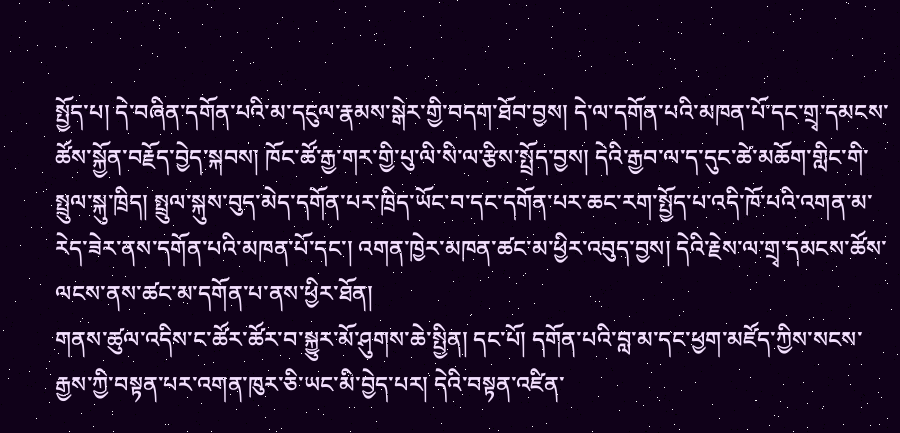སྤྱོད་པ། དེ་བཞིན་དགོན་པའི་མ་དངུལ་རྣམས་སྒེར་གྱི་བདག་ཐོབ་བྱས། དེ་ལ་དགོན་པའི་མཁན་པོ་དང་གྲྭ་དམངས་ཚོས་སྐྱོན་བརྗོད་བྱེད་སྐབས། ཁོང་ཚོ་རྒྱ་གར་གྱི་པུ་ལི་སི་ལ་རྩིས་སྤྲོད་བྱས། དེའི་རྒྱབ་ལ་ད་དུང་ཚེ་མཆོག་གླིང་གི་སྤྲུལ་སྐུ་ཁྲིད། སྤྲུལ་སྐུས་བུད་མེད་དགོན་པར་ཁྲིད་ཡོང་བ་དང་དགོན་པར་ཆང་རག་སྤྱོད་པ་འདི་ཁོ་པའི་འགན་མ་རེད་ཟེར་ནས་དགོན་པའི་མཁན་པོ་དང་། འགན་ཁྱེར་མཁན་ཚང་མ་ཕྱིར་འབུད་བྱས། དེའི་རྗེས་ལ་གྲྭ་དམངས་ཚོས་ལངས་ནས་ཚང་མ་དགོན་པ་ནས་ཕྱིར་ཐོན།
གནས་ཚུལ་འདིས་ང་ཚོར་ཚོར་བ་སྐྱུར་མོ་ཤུགས་ཆེ་སྤྱིན། དང་པོ། དགོན་པའི་བླ་མ་དང་ཕྱག་མཛོད་ཀྱིས་སངས་རྒྱས་ཀྱི་བསྟན་པར་འགན་ཁུར་ཅི་ཡང་མི་བྱེད་པར། དེའི་བསྟན་འཛིན་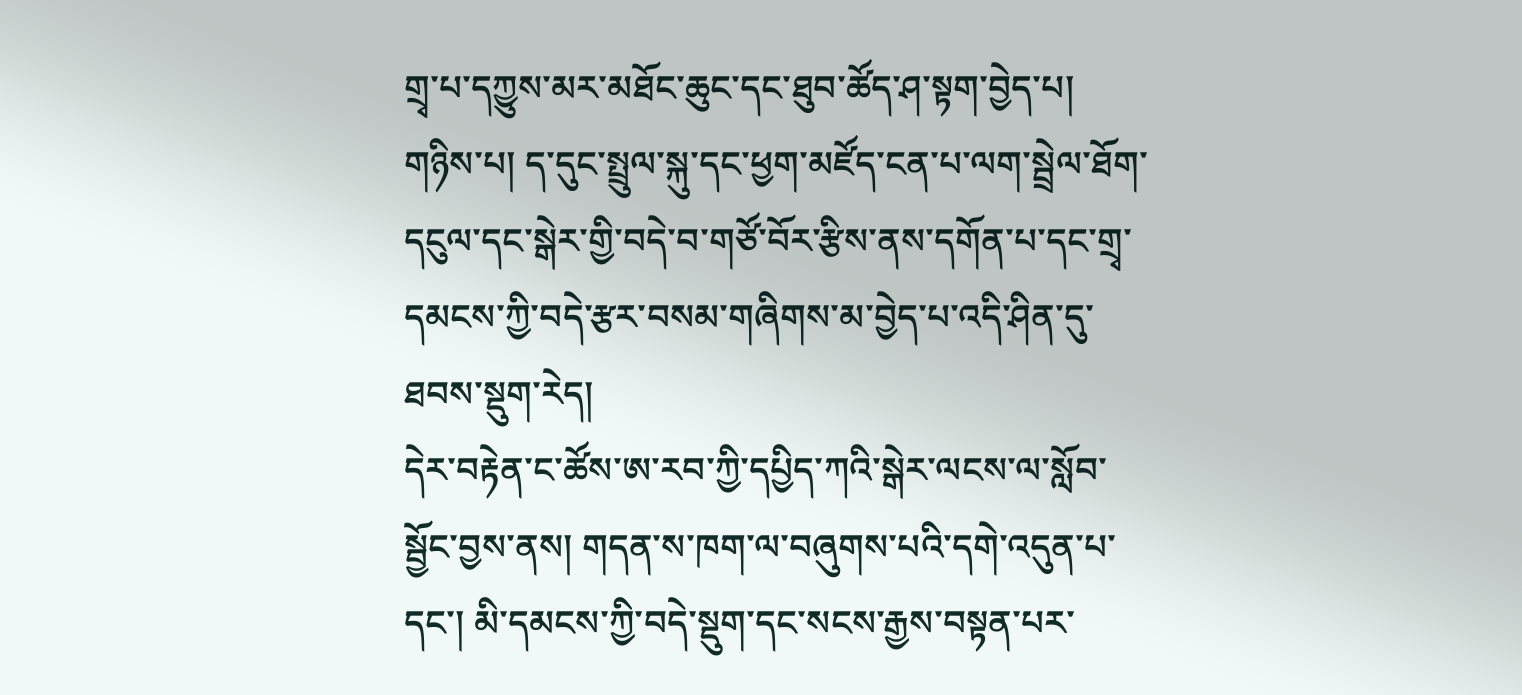གྲྭ་པ་དཀྱུས་མར་མཐོང་ཆུང་དང་ཐུབ་ཚོད་ཤ་སྟག་བྱེད་པ།
གཉིས་པ། ད་དུང་སྤྲུལ་སྐུ་དང་ཕྱག་མཛོད་ངན་པ་ལག་སྦྲེལ་ཐོག་དངུལ་དང་སྒེར་གྱི་བདེ་བ་གཙོ་བོར་རྩིས་ནས་དགོན་པ་དང་གྲྭ་དམངས་ཀྱི་བདེ་རྩར་བསམ་གཞིགས་མ་བྱེད་པ་འདི་ཤིན་དུ་ཐབས་སྡུག་རེད།
དེར་བརྟེན་ང་ཚོས་ཨ་རབ་ཀྱི་དཔྱིད་ཀའི་སྒེར་ལངས་ལ་སློབ་སྦྱོང་བྱས་ནས། གདན་ས་ཁག་ལ་བཞུགས་པའི་དགེ་འདུན་པ་དང་། མི་དམངས་ཀྱི་བདེ་སྡུག་དང་སངས་རྒྱས་བསྟན་པར་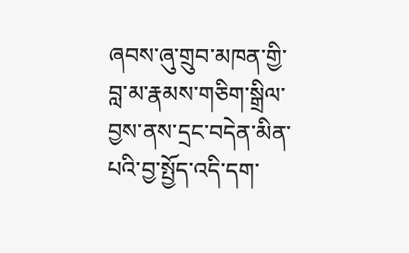ཞབས་ཞུ་གྲུབ་མཁན་གྱི་བླ་མ་རྣམས་གཅིག་སྒྲིལ་བྱས་ནས་དྲང་བདེན་མིན་པའི་བྱ་སྤྱོད་འདི་དག་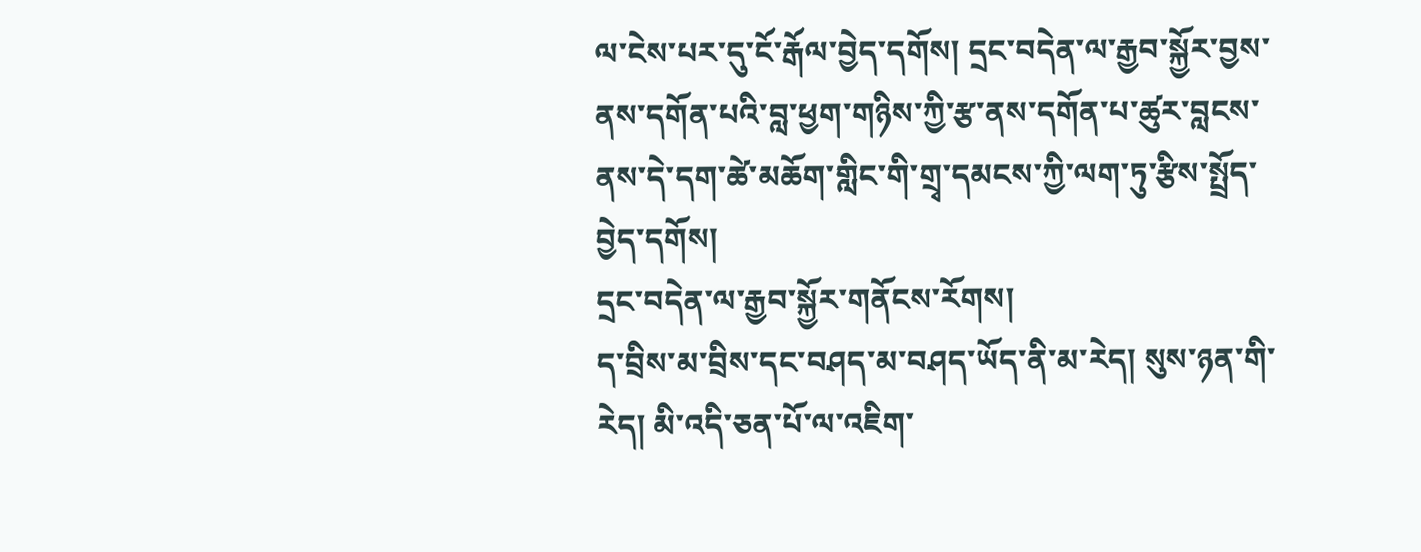ལ་ངེས་པར་དུ་ངོ་རྒོལ་བྱེད་དགོས། དྲང་བདེན་ལ་རྒྱབ་སྐྱོར་བྱས་ནས་དགོན་པའི་བླ་ཕྱག་གཉིས་ཀྱི་རྩ་ནས་དགོན་པ་ཚུར་བླངས་ནས་དེ་དག་ཚེ་མཆོག་གླིང་གི་གྲྭ་དམངས་ཀྱི་ལག་ཏུ་རྩིས་སྤྲོད་བྱེད་དགོས།
དྲང་བདེན་ལ་རྒྱབ་སྐྱོར་གནོངས་རོགས།
ད་བྲིས་མ་བྲིས་དང་བཤད་མ་བཤད་ཡོད་ནི་མ་རེད། སུས་ཉན་གི་རེད། མི་འདི་ཅན་པོ་ལ་འཇིག་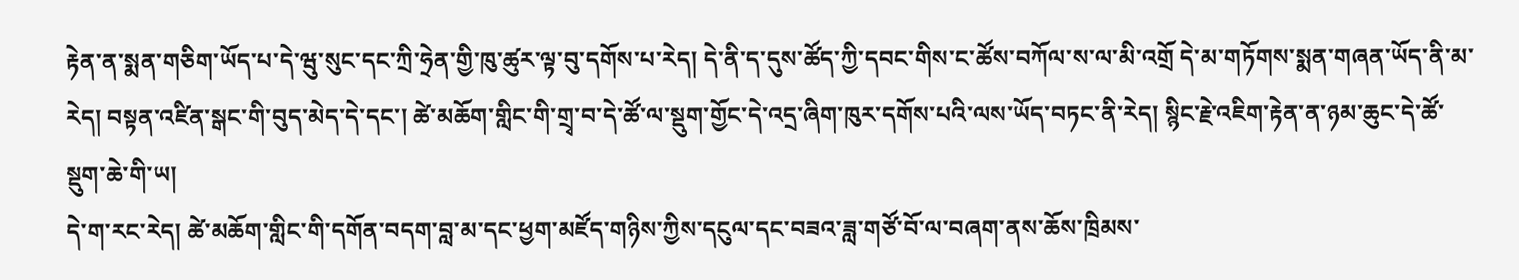རྟེན་ན་སྨན་གཅིག་ཡོད་པ་དེ་ཝུ་སུང་དང་ཀྲི་ཧྲེན་གྱི་ཁུ་ཚུར་ལྟ་བུ་དགོས་པ་རེད། དེ་ནི་ད་དུས་ཚོད་ཀྱི་དབང་གིས་ང་ཚོས་བཀོལ་ས་ལ་མི་འགྲོ དེ་མ་གཏོགས་སྨན་གཞན་ཡོད་ནི་མ་རེད། བསྟན་འཛིན་སྒང་གི་བུད་མེད་དེ་དང་། ཚེ་མཆོག་གླིང་གི་གྲྭ་བ་དེ་ཚོ་ལ་སྡུག་གྱོང་དེ་འདྲ་ཞིག་ཁུར་དགོས་པའི་ལས་ཡོད་བཏང་ནི་རེད། སྙིང་རྗེ་འཇིག་རྟེན་ན་ཉམ་ཆུང་དེ་ཚོ་སྡུག་ཆེ་གི་ཡ།
དེ་ག་རང་རེད། ཚེ་མཆོག་གླིང་གི་དགོན་བདག་བླ་མ་དང་ཕྱག་མཛོད་གཉིས་ཀྱིས་དངུལ་དང་བཟའ་ཟླ་གཙོ་བོ་ལ་བཞག་ནས་ཆོས་ཁྲིམས་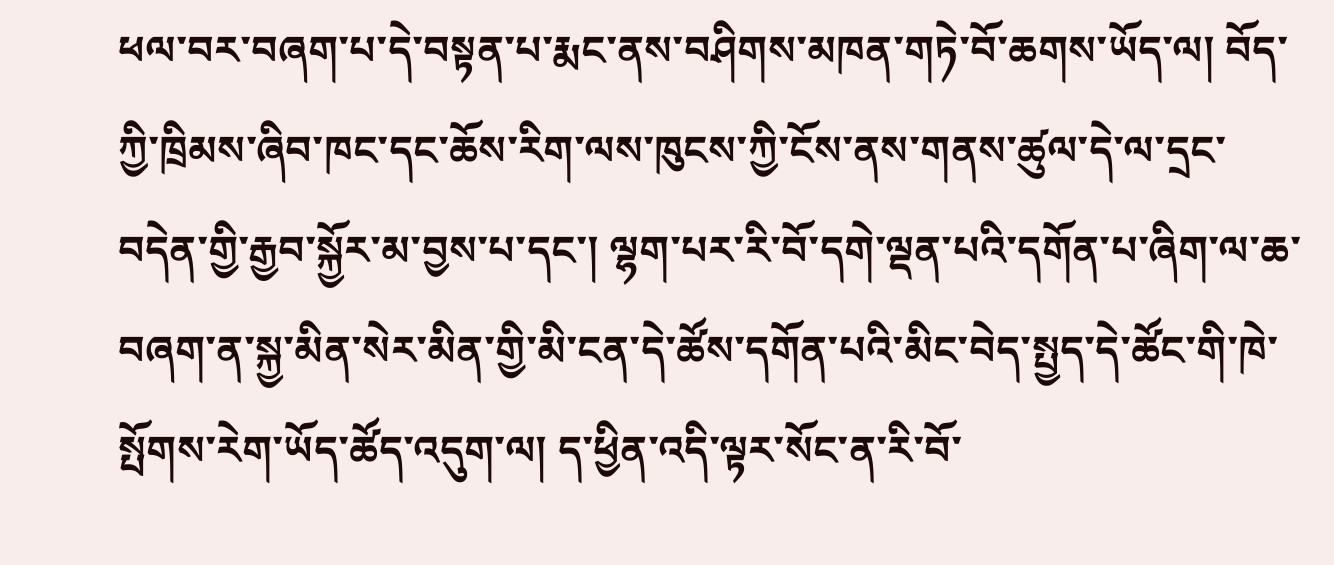ཕལ་བར་བཞག་པ་དེ་བསྟན་པ་རྨང་ནས་བཤིགས་མཁན་གཏེ་བོ་ཆགས་ཡོད་ལ། བོད་ཀྱི་ཁྲིམས་ཞིབ་ཁང་དང་ཆོས་རིག་ལས་ཁུངས་ཀྱི་ངོས་ནས་གནས་ཚུལ་དེ་ལ་དྲང་བདེན་གྱི་རྒྱབ་སྐྱོར་མ་བྱས་པ་དང་། ལྷག་པར་རི་བོ་དགེ་ལྡན་པའི་དགོན་པ་ཞིག་ལ་ཆ་བཞག་ན་སྐྱ་མིན་སེར་མིན་གྱི་མི་ངན་དེ་ཚོས་དགོན་པའི་མིང་བེད་སྤྱད་དེ་ཚོང་གི་ཁེ་སྤོགས་རེག་ཡོད་ཚོད་འདུག་ལ། ད་ཕྱིན་འདི་ལྟར་སོང་ན་རི་བོ་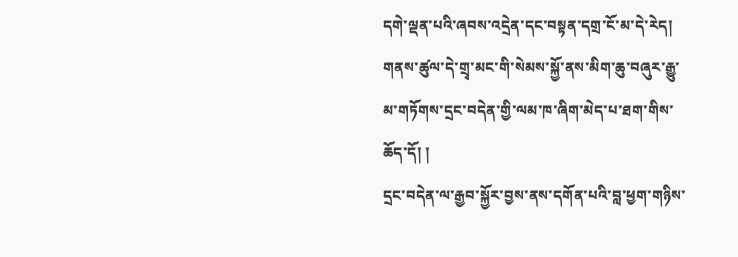དགེ་ལྡན་པའི་ཞབས་འདྲེན་དང་བསྟན་དགྲ་ངོ་མ་དེ་རེད། གནས་ཚུལ་དེ་གྲྭ་མང་གི་སེམས་སྐྱོ་ནས་མིག་ཆུ་བཞུར་རྒྱུ་མ་གཏོགས་དྲང་བདེན་གྱི་ལམ་ཁ་ཞིག་མེད་པ་ཐག་གིས་ཆོད་དོ། །
དྲང་བདེན་ལ་རྒྱབ་སྐྱོར་བྱས་ནས་དགོན་པའི་བླ་ཕྱག་གཉིས་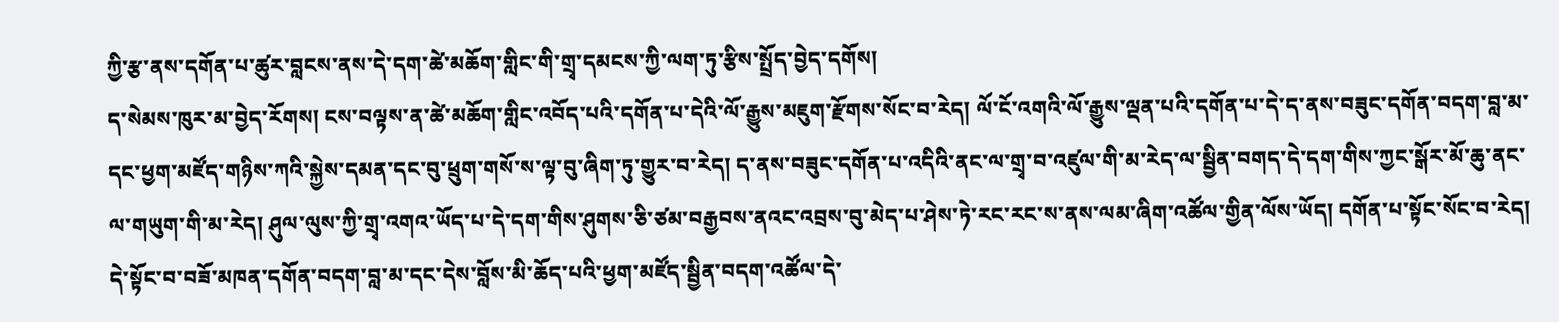ཀྱི་རྩ་ནས་དགོན་པ་ཚུར་བླངས་ནས་དེ་དག་ཚེ་མཆོག་གླིང་གི་གྲྭ་དམངས་ཀྱི་ལག་ཏུ་རྩིས་སྤྲོད་བྱེད་དགོས།
ད་སེམས་ཁུར་མ་བྱེད་རོགས། ངས་བལྟས་ན་ཚེ་མཆོག་གླིང་འབོད་པའི་དགོན་པ་དེའི་ལོ་རྒྱུས་མཇུག་རྫོགས་སོང་བ་རེད། ལོ་ངོ་འགའི་ལོ་རྒྱུས་ལྡན་པའི་དགོན་པ་དེ་ད་ནས་བཟུང་དགོན་བདག་བླ་མ་དང་ཕྱག་མཛོད་གཉིས་ཀའི་སྐྱེས་དམན་དང་བུ་ཕྲུག་གསོ་ས་ལྟ་བུ་ཞིག་ཏུ་གྱུར་བ་རེད། ད་ནས་བཟུང་དགོན་པ་འདིའི་ནང་ལ་གྲྭ་བ་འཛུལ་གི་མ་རེད་ལ་སྦྱིན་བགད་དེ་དག་གིས་ཀྱང་སྒོར་མོ་ཆུ་ནང་ལ་གཡུག་གི་མ་རེད། ཤུལ་ལུས་ཀྱི་གྲྭ་འགའ་ཡོད་པ་དེ་དག་གིས་ཤུགས་ཅི་ཙམ་བརྒྱབས་ནའང་འབྲས་བུ་མེད་པ་ཤེས་ཏེ་རང་རང་ས་ནས་ལམ་ཞིག་འཚོལ་གྱིན་ལོས་ཡོད། དགོན་པ་སྟོང་སོང་བ་རེད། དེ་སྟོང་བ་བཟོ་མཁན་དགོན་བདག་བླ་མ་དང་དེས་བློས་མི་ཆོད་པའི་ཕྱག་མཛོད་སྦྱིན་བདག་འཚོལ་དེ་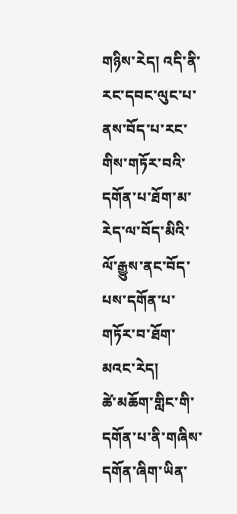གཉིས་རེད། འདི་ནི་རང་དབང་ལུང་པ་ནས་བོད་པ་རང་གིས་གཏོར་བའི་དགོན་པ་ཐོག་མ་རེད་ལ་བོད་མིའི་ལོ་རྒྱུས་ནང་བོད་པས་དགོན་པ་གཏོར་བ་ཐོག་མའང་རེད།
ཚེ་མཆོག་གླིང་གི་དགོན་པ་ནི་གཞིས་དགོན་ཞིག་ཡིན་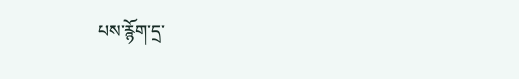པས་རྙོག་དྲ་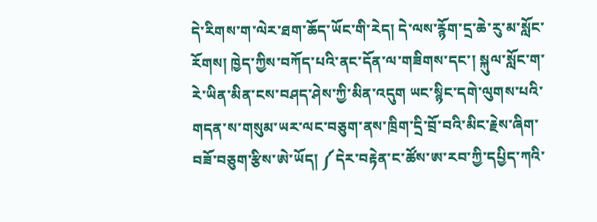དེ་རིགས་ག་ལེར་ཐག་ཆོད་ཡོང་གི་རེད། དེ་ལས་རྙོག་དྲ་ཆེ་རུ་མ་སློང་རོགས། ཁྱེད་ཀྱིས་བཀོད་པའི་ནང་དོན་ལ་གཟིགས་དང་། སྐུལ་སློང་ག་རེ་ཡིན་མིན་ངས་བཤད་ཤེས་ཀྱི་མིན་འདུག ཡང་སྙིང་དགེ་ལུགས་པའི་གདན་ས་གསུམ་ཡར་ལང་བཅུག་ནས་ཁྲིག་དྲི་བྲོ་བའི་མིང་རྗེས་ཞིག་བཟོ་བཅུག་རྩིས་ཨེ་ཡོད། ༼དེར་བརྟེན་ང་ཚོས་ཨ་རབ་ཀྱི་དཔྱིད་ཀའི་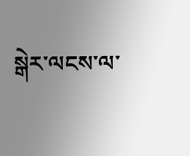སྒེར་ལངས་ལ་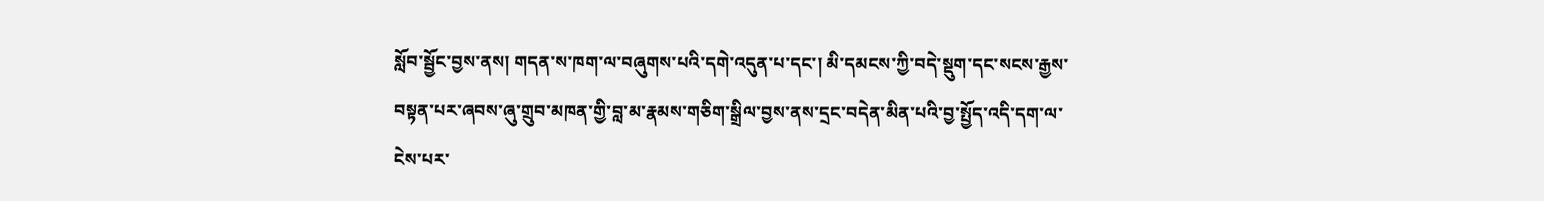སློབ་སྦྱོང་བྱས་ནས། གདན་ས་ཁག་ལ་བཞུགས་པའི་དགེ་འདུན་པ་དང་། མི་དམངས་ཀྱི་བདེ་སྡུག་དང་སངས་རྒྱས་བསྟན་པར་ཞབས་ཞུ་གྲུབ་མཁན་གྱི་བླ་མ་རྣམས་གཅིག་སྒྲིལ་བྱས་ནས་དྲང་བདེན་མིན་པའི་བྱ་སྤྱོད་འདི་དག་ལ་ངེས་པར་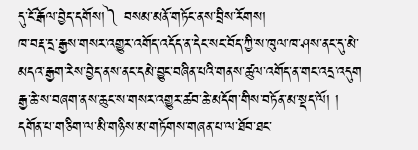དུ་ངོ་རྒོལ་བྱེད་དགོས།༽ བསམ་མནོ་གཏོང་ནས་བྲིས་རོགས།
ཁ་བརྡ་དྲ་རྒྱས་གསར་འགྱུར་འགོད་འདོད་ན་དེང་སང་བོད་ཀྱི་ས་ཁུལ་ཁ་ཤས་ནང་དུ་མེ་མདའ་རྒྱག་རེས་བྱེད་ནས་ནང་དམེ་བྱུང་བཞིན་པའི་གནས་ཚུལ་འགོད་ན་གང་འདྲ་འདུག རྒྱ་ཆེ་ས་བཞག་ནས་ཆུང་ས་གསར་འགྱུར་ཚབ་ཆེ་མདོག་གིས་བཏོན་མ་སྡད་ལོ། །
དགོན་པ་གཅིག་ལ་མི་གཉིས་མ་གཏོགས་གཞན་པ་ལ་ཐོབ་ཐང་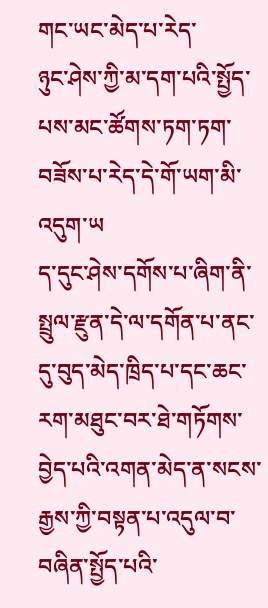གང་ཡང་མེད་པ་རེད་
ཉུང་ཤེས་ཀྱི་མ་དག་པའི་སྤྱོད་པས་མང་ཚོགས་ཏག་ཏག་བཟོས་པ་རེད་དེ་གོ་ཡག་མི་འདུག་ཡ
ད་དུང་ཤེས་དགོས་པ་ཞིག་ནི་སྤྲུལ་རྫུན་དེ་ལ་དགོན་པ་ནང་དུ་བུད་མེད་ཁྲིད་པ་དང་ཆང་རག་མཐུང་བར་ཐེ་གཏོགས་བྱེད་པའི་འགན་མེད་ན་སངས་རྒྱས་ཀྱི་བསྟན་པ་འདུལ་བ་བཞིན་སྤྱོད་པའི་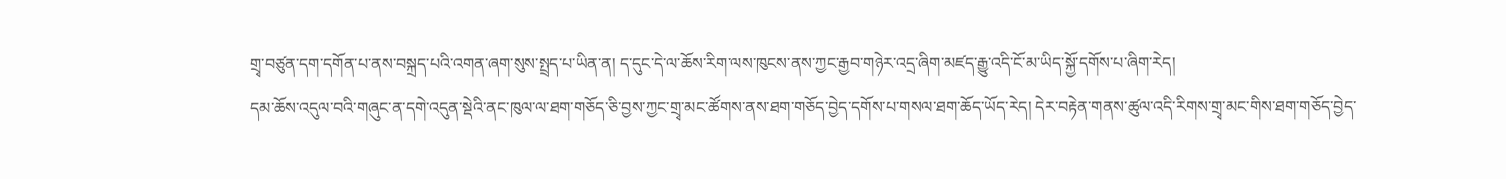གྲྭ་བཙུན་དག་དགོན་པ་ནས་བསྐྲད་པའི་འགན་ཞག་སུས་སྤྲད་པ་ཡིན་ན། ད་དུང་དེ་ལ་ཆོས་རིག་ལས་ཁུངས་ནས་ཀྱང་རྒྱབ་གཉེར་འདྲ་ཞིག་མཛད་རྒྱུ་འདི་ངོ་མ་ཡིད་སྐྱོ་དགོས་པ་ཞིག་རེད།
དམ་ཆོས་འདུལ་བའི་གཞུང་ན་དགེ་འདུན་སྡེའི་ནང་ཁུལ་ལ་ཐག་གཅོད་ཅི་བྱས་ཀྱང་གྲྭ་མང་ཚོགས་ནས་ཐག་གཅོད་བྱེད་དགོས་པ་གསལ་ཐག་ཆོད་ཡོད་རེད། དེར་བརྟེན་གནས་ཚུལ་འདི་རིགས་གྲྭ་མང་གིས་ཐག་གཅོད་བྱེད་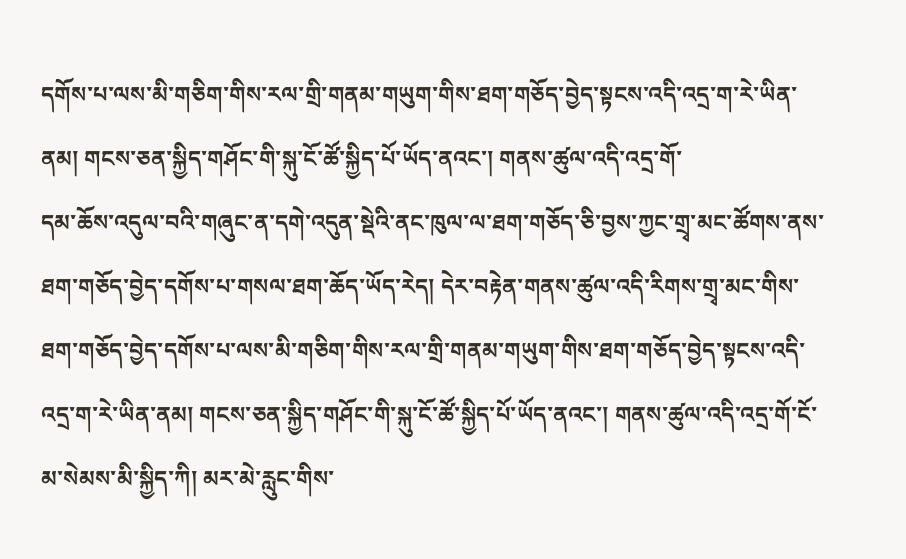དགོས་པ་ལས་མི་གཅིག་གིས་རལ་གྲི་གནམ་གཡུག་གིས་ཐག་གཅོད་བྱེད་སྟངས་འདི་འདྲ་ག་རེ་ཡིན་ནམ། གངས་ཅན་སྐྱིད་གཤོང་གི་སྐུ་ངོ་ཚོ་སྐྱིད་པོ་ཡོད་ནའང་། གནས་ཚུལ་འདི་འདྲ་གོ་
དམ་ཆོས་འདུལ་བའི་གཞུང་ན་དགེ་འདུན་སྡེའི་ནང་ཁུལ་ལ་ཐག་གཅོད་ཅི་བྱས་ཀྱང་གྲྭ་མང་ཚོགས་ནས་ཐག་གཅོད་བྱེད་དགོས་པ་གསལ་ཐག་ཆོད་ཡོད་རེད། དེར་བརྟེན་གནས་ཚུལ་འདི་རིགས་གྲྭ་མང་གིས་ཐག་གཅོད་བྱེད་དགོས་པ་ལས་མི་གཅིག་གིས་རལ་གྲི་གནམ་གཡུག་གིས་ཐག་གཅོད་བྱེད་སྟངས་འདི་འདྲ་ག་རེ་ཡིན་ནམ། གངས་ཅན་སྐྱིད་གཤོང་གི་སྐུ་ངོ་ཚོ་སྐྱིད་པོ་ཡོད་ནའང་། གནས་ཚུལ་འདི་འདྲ་གོ་ངོ་མ་སེམས་མི་སྐྱིད་ཀི། མར་མེ་རླུང་གིས་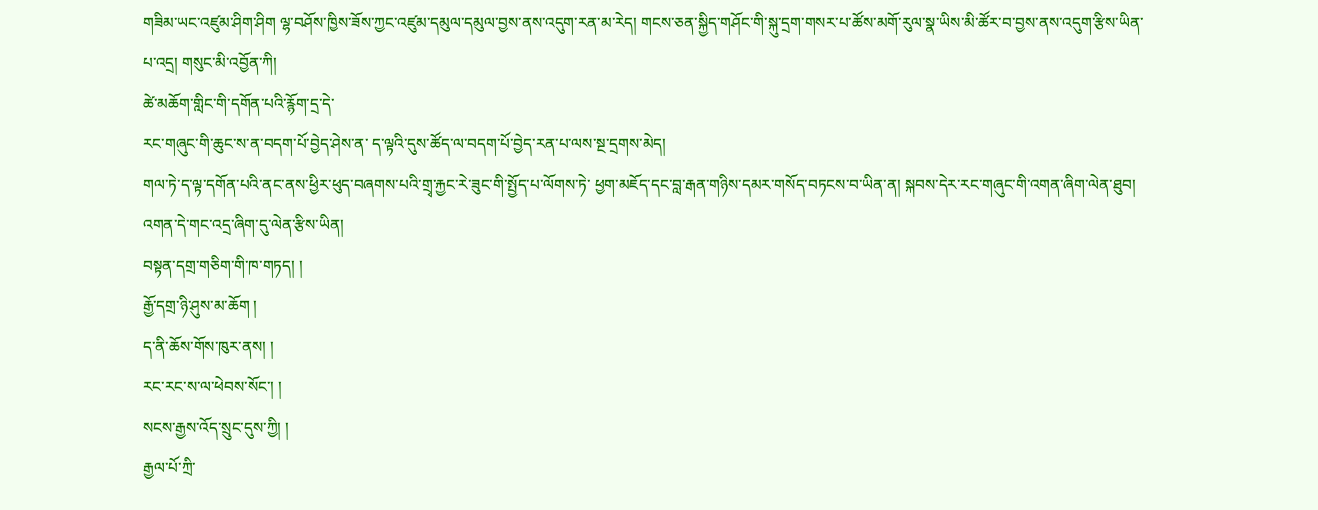གཟིམ་ཡང་འཛུམ་ཤིག་ཤིག ལྷ་བཤོས་ཁྱིས་ཟོས་ཀྱང་འཛུམ་དམུལ་དམུལ་བྱས་ནས་འདུག་རན་མ་རེད། གངས་ཅན་སྐྱིད་གཤོང་གི་སྐུ་དྲག་གསར་པ་ཚོས་མགོ་རུལ་སྣ་ཡིས་མི་ཚོར་བ་བྱས་ནས་འདུག་རྩིས་ཡིན་པ་འདྲ། གསུང་མི་འབྱོན་ཀི།
ཚེ་མཆོག་གླིང་གི་དགོན་པའི་རྙོག་དྲ་དེ་
རང་གཞུང་གི་ཆུང་ས་ན་བདག་པོ་བྱེད་ཤེས་ན་ ད་ལྟའི་དུས་ཚོད་ལ་བདག་པོ་བྱེད་རན་པ་ལས་སྔ་དྲགས་མེད།
གལ་ཏེ་ད་ལྟ་དགོན་པའི་ནང་ནས་ཕྱིར་ཕུད་བཞགས་པའི་གྲྭ་རྐྱང་རེ་ཟུང་གི་སྤྱོད་པ་ལོགས་ཏེ་ ཕྱག་མཇོད་དང་བླ་རྒན་གཉིས་དམར་གསོད་བཏངས་བ་ཡིན་ན། སྐབས་དེར་རང་གཞུང་གི་འགན་ཞིག་ལེན་ཐུབ། འགན་དེ་གང་འདྲ་ཞིག་དུ་ལེན་རྩིས་ཡིན།
བསྟན་དགྲ་གཅིག་གི་ཁ་གཏད། །
རྒྱོ་དགྲ་ཉི་ཤུས་མ་ཆོག །
ད་ནི་ཆོས་གོས་ཁུར་ནས། །
རང་རང་ས་ལ་ཕེབས་སོང་། །
སངས་རྒྱས་འོད་སྲུང་དུས་ཀྱི། །
རྒྱལ་པོ་ཀྲི་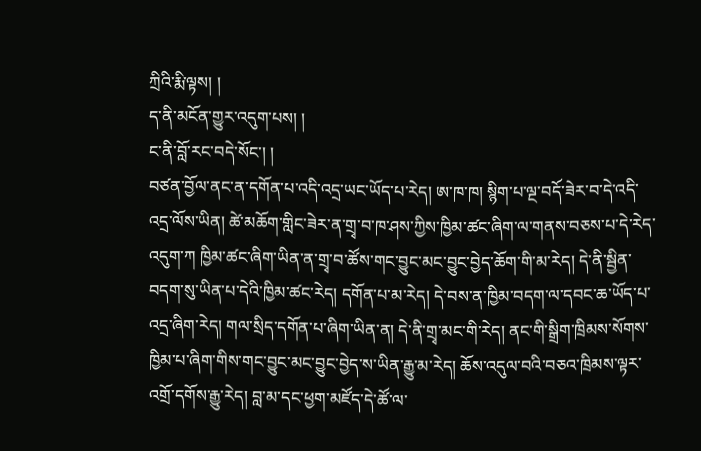ཀྲིའི་རྨི་ལྟས། །
ད་ནི་མངོན་གྱུར་འདུག་པས། །
ང་ནི་བློ་རང་བདེ་སོང་། །
བཙན་བྱོལ་ནང་ན་དགོན་པ་འདི་འདྲ་ཡང་ཡོད་པ་རེད། ཨ་ཁ་ཁ། སྙིག་པ་ལྔ་བདོ་ཟེར་བ་དེ་འདི་འདྲ་ལོས་ཡིན། ཚེ་མཆོག་གླིང་ཟེར་ན་གྲྭ་བ་ཁ་ཤས་ཀྱིས་ཁྱིམ་ཚང་ཞིག་ལ་གནས་བཅས་པ་དེ་རེད་འདུག་ཀ ཁྱིམ་ཚང་ཞིག་ཡིན་ན་གྲྭ་བ་ཚོས་གང་བྱུང་མང་བྱུང་བྱེད་ཆོག་གི་མ་རེད། དེ་ནི་སྦྱིན་བདག་སུ་ཡིན་པ་དེའི་ཁྱིམ་ཚང་རེད། དགོན་པ་མ་རེད། དེ་བས་ན་ཁྱིམ་བདག་ལ་དབང་ཆ་ཡོད་པ་འདྲ་ཞིག་རེད། གལ་སྲིད་དགོན་པ་ཞིག་ཡིན་ན། དེ་ནི་གྲྭ་མང་གི་རེད། ནང་གི་སྒྲིག་ཁྲིམས་སོགས་ཁྱིམ་པ་ཞིག་གིས་གང་བྱུང་མང་བྱུང་བྱེད་ས་ཡིན་རྒྱུ་མ་རེད། ཆོས་འདུལ་བའི་བཅའ་ཁྲིམས་ལྟར་འགྲོ་དགོས་རྒྱུ་རེད། བླ་མ་དང་ཕྱག་མཛོད་དེ་ཚོ་ལ་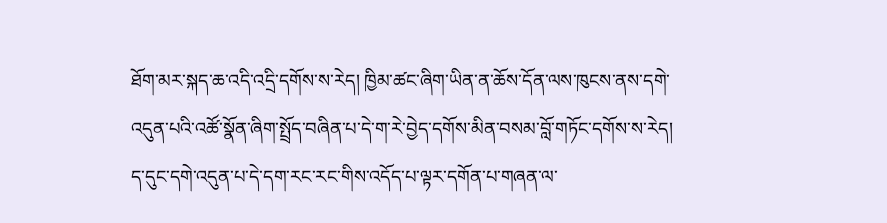ཐོག་མར་སྐད་ཆ་འདི་འདྲི་དགོས་ས་རེད། ཁྱིམ་ཚང་ཞིག་ཡིན་ན་ཆོས་དོན་ལས་ཁུངས་ནས་དགེ་འདུན་པའི་འཚོ་སྣོན་ཞིག་སྤྲོད་བཞིན་པ་དེ་ག་རེ་བྱེད་དགོས་མིན་བསམ་བློ་གཏོང་དགོས་ས་རེད། ད་དུང་དགེ་འདུན་པ་དེ་དག་རང་རང་གིས་འདོད་པ་ལྟར་དགོན་པ་གཞན་ལ་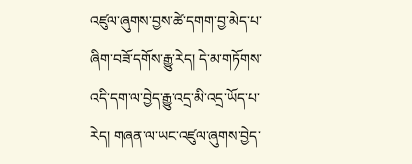འཛུལ་ཞུགས་བྱས་ཚེ་དགག་བྱ་མེད་པ་ཞིག་བཟོ་དགོས་རྒྱུ་རེད། དེ་མ་གཏོགས་འདི་དག་ལ་བྱེད་རྒྱུ་འདྲ་མི་འདྲ་ཡོད་པ་རེད། གཞན་ལ་ཡང་འཛུལ་ཞུགས་བྱེད་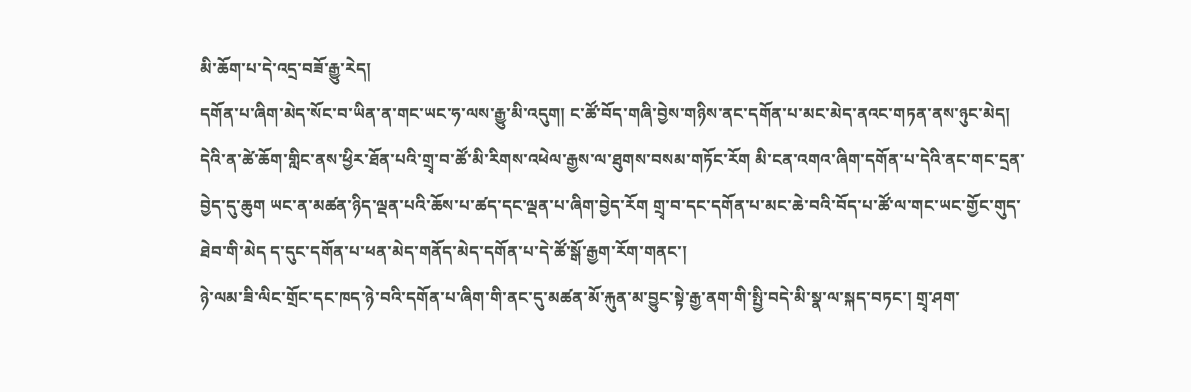མི་ཆོག་པ་དེ་འདྲ་བཟོ་རྒྱུ་རེད།
དགོན་པ་ཞིག་མེད་སོང་བ་ཡིན་ན་གང་ཡང་ཧ་ལས་རྒྱུ་མི་འདུག། ང་ཚོ་བོད་གཞི་བྱེས་གཉིས་ནང་དགོན་པ་མང་མེད་ནའང་གཏན་ནས་ཉུང་མེད། དེའི་ན་ཚེ་ཆོག་གླིང་ནས་ཕྱིར་ཐོན་པའི་གྲྭ་བ་ཚོ་མི་རིགས་འཕེལ་རྒྱས་ལ་ཐུགས་བསམ་གཏོང་རོག མི་ངན་འགའ་ཞིག་དགོན་པ་དེའི་ནང་གང་དྲན་བྱེད་དུ་ཆུག ཡང་ན་མཚན་ཉིད་ལྡན་པའི་ཆོས་པ་ཚད་དང་ལྡན་པ་ཞིག་བྱེད་རོག གྲྭ་བ་དང་དགོན་པ་མང་ཆེ་བའི་བོད་པ་ཚོ་ལ་གང་ཡང་གྱོང་གུད་ཐེབ་གི་མེད ད་དུང་དགོན་པ་ཕན་མེད་གནོད་མེད་དགོན་པ་དེ་ཚོ་སྒོ་རྒྱག་རོག་གནང་།
ཉེ་ལམ་ཟི་ལིང་གྲོང་དང་ཁད་ཉེ་བའི་དགོན་པ་ཞིག་གི་ནང་དུ་མཚན་མོ་རྐུན་མ་བྱུང་སྟེ་རྒྱ་ནག་གི་སྤྱི་བདེ་མི་སྣ་ལ་སྐད་བཏང་། གྲྭ་ཤག་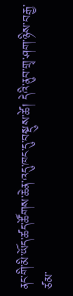ནང་གི་མི་ཡོད་ཚད་ཚོགས་ཆེན་འདུ་ཁང་དུ་བསྡུས་ཚེ། དེའི་ནུབ་གྲྭ་ཤག་ཉིས་བརྒྱ་ཙམ་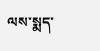ལས་སྨད་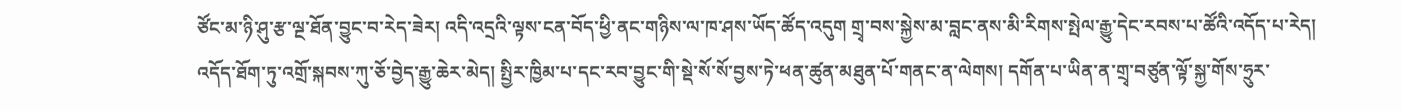ཙོང་མ་ཉི་ཤུ་རྩ་ལྔ་ཐོན་བྱུང་བ་རེད་ཟེར། འདི་འདྲའི་ལྟས་ངན་བོད་ཕྱི་ནང་གཉིས་ལ་ཁ་ཤས་ཡོད་ཚོད་འདུག གྲྭ་བས་སྐྱེས་མ་བླང་ནས་མི་རིགས་སྤེལ་རྒྱུ་དེང་རབས་པ་ཚོའི་འདོད་པ་རེད། འདོད་ཐོག་ཏུ་འགྲོ་སྐབས་ཀུ་ཅོ་བྱེད་རྒྱུ་ཆེར་མེད། སྤྱིར་ཁྱིམ་པ་དང་རབ་བྱུང་གི་སྡེ་སོ་སོ་བྱས་ཏེ་ཕན་ཚུན་མཐུན་པོ་གནང་ན་ལེགས། དགོན་པ་ཡིན་ན་གྲྭ་བཙུན་ལྟོ་སྐྱ་གོས་ཧྲུར་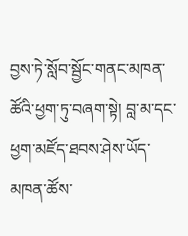བྱས་ཏེ་སློབ་སྦྱོང་གནང་མཁན་ཚོའི་ཕྱག་ཏུ་བཞག་སྟེ། བླ་མ་དང་ཕྱག་མཛོད་ཐབས་ཤེས་ཡོད་མཁན་ཚོས་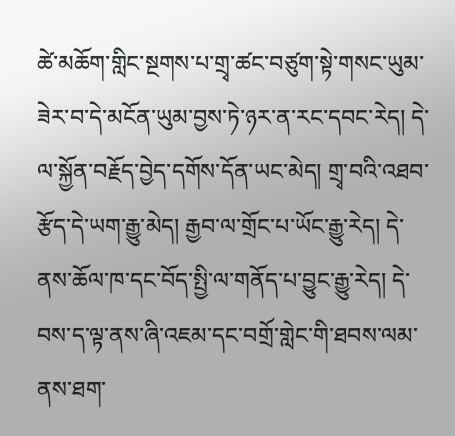ཚེ་མཆོག་གླིང་སྔགས་པ་གྲྭ་ཚང་བཙུག་སྟེ་གསང་ཡུམ་ཟེར་བ་དེ་མངོན་ཡུམ་བྱས་ཏེ་ཉར་ན་རང་དབང་རེད། དེ་ལ་སྐྱོན་བརྗོད་བྱེད་དགོས་དོན་ཡང་མེད། གྲྭ་བའི་འཐབ་རྩོད་དེ་ཡག་རྒྱུ་མེད། རྒྱབ་ལ་གྲོང་པ་ཡོང་རྒྱུ་རེད། དེ་ནས་ཆོལ་ཁ་དང་བོད་སྤྱི་ལ་གནོད་པ་བྱུང་རྒྱུ་རེད། དེ་བས་ད་ལྟ་ནས་ཞི་འཇམ་དང་བགྲོ་གླེང་གི་ཐབས་ལམ་ནས་ཐག་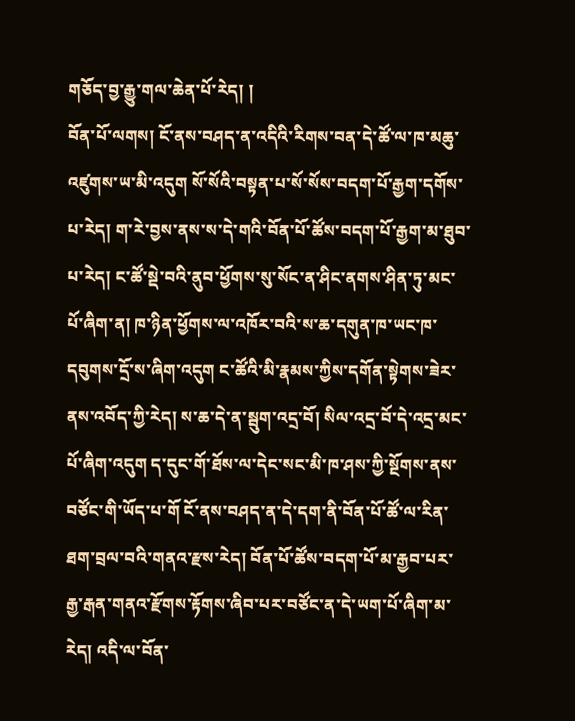གཅོད་བྱ་རྒྱུ་གལ་ཆེན་པོ་རེད། །
བོན་པོ་ལགས། ངོ་ནས་བཤད་ན་འདིའི་རིགས་བན་དེ་ཚོ་ལ་ཁ་མཆུ་འཛུགས་ཡ་མི་འདུག སོ་སོའི་བསྟན་པ་སོ་སོས་བདག་པོ་རྒྱག་དགོས་པ་རེད། ག་རེ་བྱས་ནས་ས་དེ་གའི་བོན་པོ་ཚོས་བདག་པོ་རྒྱག་མ་ཐུབ་པ་རེད། ང་ཚོ་སྡེ་བའི་ནུབ་ཕྱོགས་སུ་སོང་ན་ཤིང་ནགས་ཤིན་ཏུ་མང་པོ་ཞིག་ན། ཁ་ཉིན་ཕྱོགས་ལ་འཁོར་བའི་ས་ཆ་དགུན་ཁ་ཡང་ཁ་དབུགས་དྲོ་ས་ཞིག་འདུག ང་ཚོའི་མི་རྣམས་ཀྱིས་དགོན་སྟེགས་ཟེར་ནས་འབོད་ཀྱི་རེད། ས་ཆ་དེ་ན་སྦུག་འདྲ་བོ། སིལ་འདྲ་བོ་དེ་འདྲ་མང་པོ་ཞིག་འདུག ད་དུང་གོ་ཐོས་ལ་དེང་སང་མི་ཁ་ཤས་ཀྱི་སྔོགས་ནས་བཙོང་གི་ཡོད་པ་གོ ངོ་ནས་བཤད་ན་དེ་དག་ནི་བོན་པོ་ཚོ་ལ་རིན་ཐག་བྲལ་བའི་གནའ་རྫས་རེད། བོན་པོ་ཚོས་བདག་པོ་མ་རྒྱབ་པར་རྒྱ་རྒན་གནའ་རྫོགས་རྟོགས་ཞིབ་པར་བཙོང་ན་དེ་ཡག་པོ་ཞིག་མ་རེད། འདི་ལ་བོན་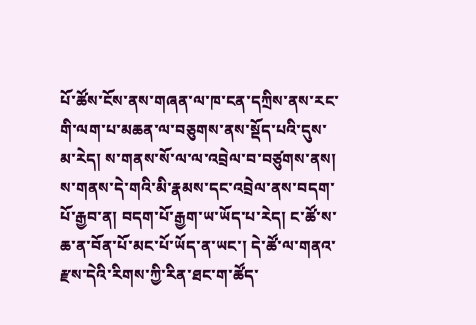པོ་ཚོས་ངོས་ནས་གཞན་ལ་ཁ་ངན་དཀྲིས་ནས་རང་གི་ལག་པ་མཆན་ལ་བཅུགས་ནས་སྡོད་པའི་དུས་མ་རེད། ས་གནས་སོ་ལ་ལ་འབྲེལ་བ་བཙུགས་ནས། ས་གནས་དེ་གའི་མི་རྣམས་དང་འབྲེལ་ནས་བདག་པོ་རྒྱབ་ན། བདག་པོ་རྒྱག་ཡ་ཡོད་པ་རེད། ང་ཚོ་ས་ཆ་ན་བོན་པོ་མང་པོ་ཡོད་ན་ཡང་། དེ་ཚོ་ལ་གནའ་རྫས་དེའི་རིགས་ཀྱི་རིན་ཐང་ག་ཚོད་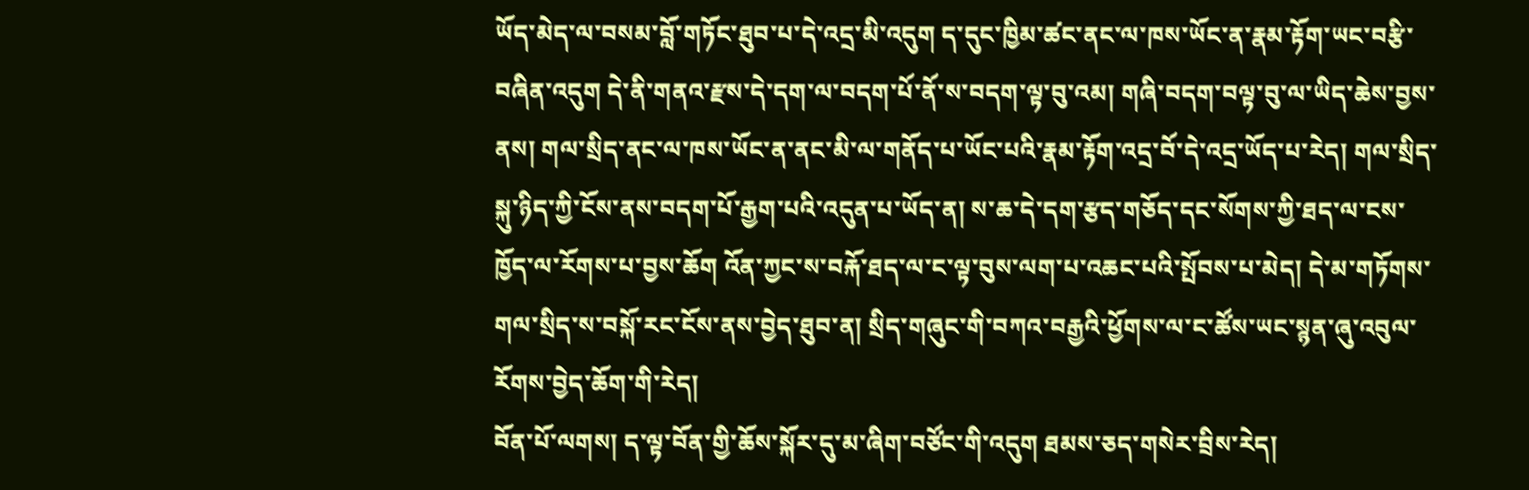ཡོད་མེད་ལ་བསམ་བློ་གཏོང་ཐུབ་པ་དེ་འདྲ་མི་འདུག ད་དུང་ཁྱིམ་ཚང་ནང་ལ་ཁས་ཡོང་ན་རྣམ་རྟོག་ཡང་བརྩི་བཞིན་འདུག དེ་ནི་གནའ་རྫས་དེ་དག་ལ་བདག་པོ་ནོ་ས་བདག་ལྟ་བུ་འམ། གཞི་བདག་བལྟ་བུ་ལ་ཡིད་ཆེས་བྱས་ནས། གལ་སྲིད་ནང་ལ་ཁས་ཡོང་ན་ནང་མི་ལ་གནོད་པ་ཡོང་པའི་རྣམ་རྟོག་འདྲ་བོ་དེ་འདྲ་ཡོད་པ་རེད། གལ་སྲིད་སྐུ་ཉིད་ཀྱི་ངོས་ནས་བདག་པོ་རྒྱག་པའི་འདུན་པ་ཡོད་ན། ས་ཆ་དེ་དག་རྩད་གཅོད་དང་སོགས་ཀྱི་ཐད་ལ་ངས་ཁྱོད་ལ་རོགས་པ་བྱས་ཆོག འོན་ཀྱང་ས་བརྐོ་ཐད་ལ་ང་ལྟ་བུས་ལག་པ་འཆང་པའི་སྤོབས་པ་མེད། དེ་མ་གཏོགས་གལ་སྲིད་ས་བསྐོ་རང་ངོས་ནས་བྱེད་ཐུབ་ན། སྲིད་གཞུང་གི་བཀའ་བརྒྱའི་ཕྱོགས་ལ་ང་ཚོས་ཡང་སྙན་ཞུ་འབུལ་རོགས་བྱེད་ཆོག་གི་རེད།
བོན་པོ་ལགས། ད་ལྟ་བོན་གྱི་ཆོས་སྐོར་དུ་མ་ཞིག་བཙོང་གི་འདུག ཐམས་ཅད་གསེར་བྲིས་རེད།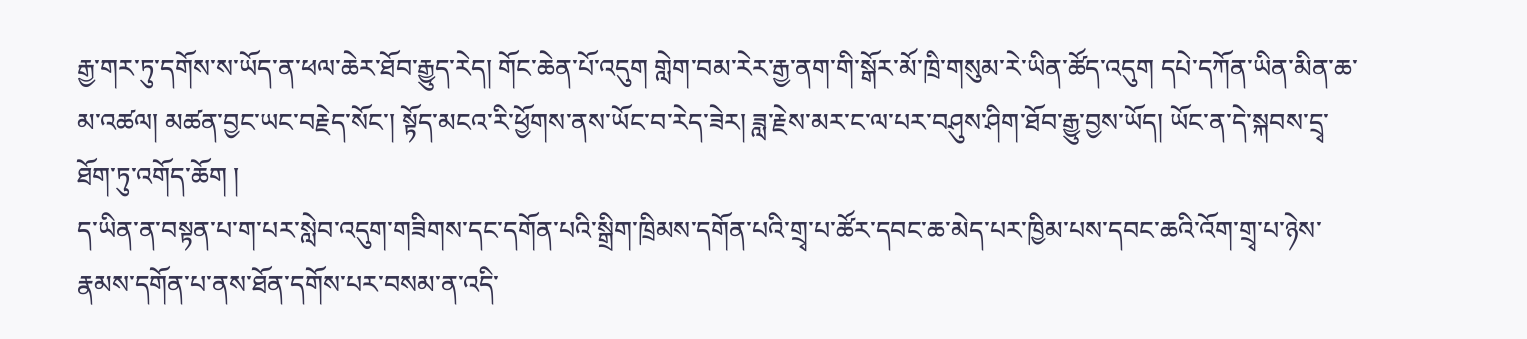རྒྱ་གར་ཏུ་དགོས་ས་ཡོད་ན་ཕལ་ཆེར་ཐོབ་རྒྱུད་རེད། གོང་ཆེན་པོ་འདུག གླེག་བམ་རེར་རྒྱ་ནག་གི་སྒོར་མོ་ཁྲི་གསུམ་རེ་ཡིན་ཚོད་འདུག དཔེ་དཀོན་ཡིན་མིན་ཆ་མ་འཚལ། མཚན་བྱང་ཡང་བརྗེད་སོང་། སྟོད་མངའ་རི་ཕྱོགས་ནས་ཡོང་བ་རེད་ཟེར། ཟླ་རྗེས་མར་ང་ལ་པར་བཤུས་ཤིག་ཐོབ་རྒྱུ་བྱས་ཡོད། ཡོང་ན་དེ་སྐབས་དྲྭ་ཐོག་ཏུ་འགོད་ཆོག །
ད་ཡིན་ན་བསྟན་པ་ག་པར་སླེབ་འདུག་གཟིགས་དང་དགོན་པའི་སྒྲིག་ཁྲིམས་དགོན་པའི་གྲྭ་པ་ཚོར་དབང་ཆ་མེད་པར་ཁྱིམ་པས་དབང་ཆའི་འོག་གྲྭ་པ་ཉེས་རྣམས་དགོན་པ་ནས་ཐོན་དགོས་པར་བསམ་ན་འདི་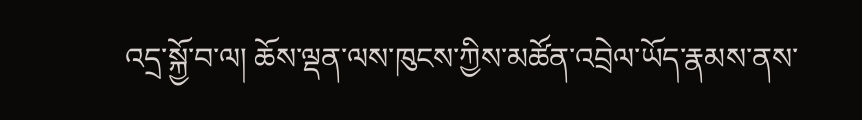འདྲ་སྐྱོ་བ་ལ། ཆོས་ལྡན་ལས་ཁུངས་ཀྱིས་མཚོན་འབྲེལ་ཡོད་རྣམས་ནས་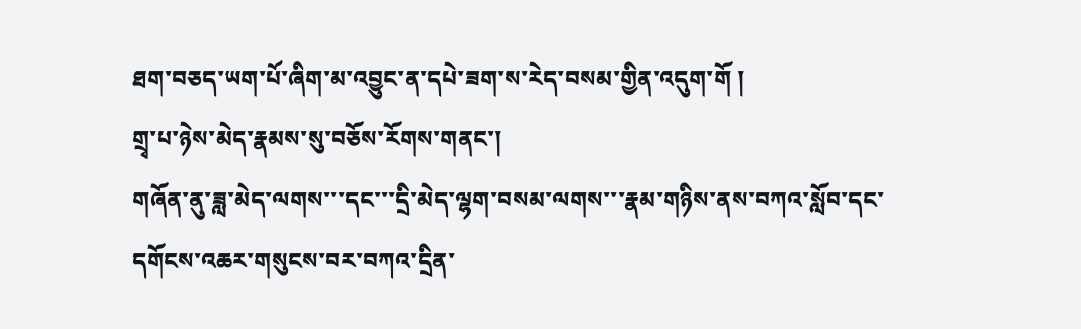ཐག་བཅད་ཡག་པོ་ཞིག་མ་འབྱུང་ན་དཔེ་ཟག་ས་རེད་བསམ་གྱིན་འདུག་གོ །
གྲྭ་པ་ཉེས་མེད་རྣམས་སུ་བཅོས་རོགས་གནང་།
གཞོན་ནུ་ཟླ་མེད་ལགས་་་དང་་་དྲི་མེད་ལྷག་བསམ་ལགས་་་རྣམ་གཉིས་ནས་བཀའ་སློབ་དང་དགོངས་འཆར་གསུངས་བར་བཀའ་དྲིན་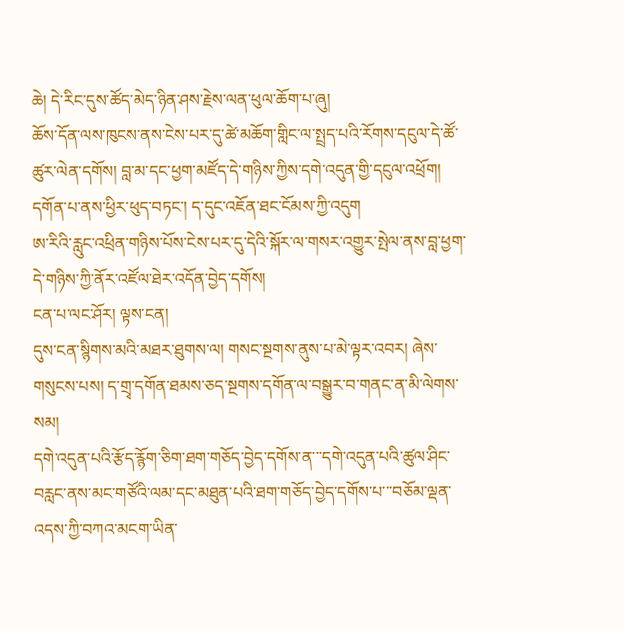ཆེ། དེ་རིང་དུས་ཚོད་མེད་ཉིན་ཤས་རྗེས་ལན་ཕུལ་ཆོག་པ་ཞུ།
ཆོས་དོན་ལས་ཁུངས་ནས་ངེས་པར་དུ་ཚེ་མཆོག་གླིང་ལ་སྤྲད་པའི་རོགས་དངུལ་དེ་ཚོ་ཚུར་ལེན་དགོས། བླ་མ་དང་ཕྱག་མཛོད་དེ་གཉིས་ཀྱིས་དགེ་འདུན་གྱི་དངུལ་འཕྲོག། དགོན་པ་ནས་ཕྱིར་ཕུད་བཏང་། ད་དུང་འཇོན་ཐང་ངོམས་ཀྱི་འདུག
ཨ་རིའི་རླུང་འཕྲིན་གཉིས་པོས་ངེས་པར་དུ་དེའི་སྐོར་ལ་གསར་འགྱུར་སྤེལ་ནས་བླ་ཕྱག་དེ་གཉིས་ཀྱི་ནོར་འཛོལ་ཐེར་འདོན་བྱེད་དགོས།
ངན་པ་ལང་ཤོར། ལྟས་ངན།
དུས་ངན་སྙིགས་མའི་མཐར་ཐུགས་ལ། གསང་སྔགས་ནུས་པ་མེ་ལྟར་འབར། ཞེས་གསུངས་པས། ད་གྲྭ་དགོན་ཐམས་ཅད་སྔགས་དགོན་ལ་བསྒྱུར་བ་གནང་ན་མི་ལེགས་སམ།
དགེ་འདུན་པའི་རྩོད་རྙོག་ཅིག་ཐག་གཅོད་བྱེད་དགོས་ན་་་དགེ་འདུན་པའི་ཚུལ་ཤིང་བརླང་ནས་མང་གཙོའི་ལམ་དང་མཐུན་པའི་ཐག་གཅོད་བྱེད་དགོས་པ་་་བཅོམ་ལྡན་འདས་ཀྱི་བཀའ་མངག་ཡིན་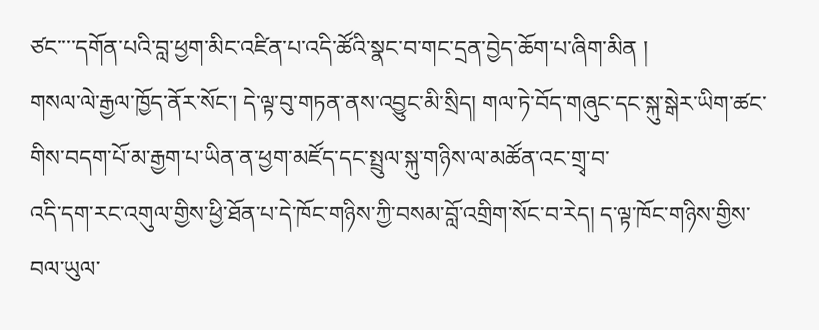ཙང་་་་དགོན་པའི་བླ་ཕྱག་མིང་འཛིན་པ་འདི་ཚོའི་སྣང་བ་གང་དྲན་བྱེད་ཆོག་པ་ཞིག་མིན །
གསལ་ལེ་རྒྱལ་ཁྱོད་ནོར་སོང་། དེ་ལྟ་བུ་གཏན་ནས་འབྱུང་མི་སྲིད། གལ་ཏེ་བོད་གཞུང་དང་སྐུ་སྒེར་ཡིག་ཚང་གིས་བདག་པོ་མ་རྒྱག་པ་ཡིན་ན་ཕྱག་མཛོད་དང་སྤྲུལ་སྐུ་གཉིས་ལ་མཚོན་འང་གྲྭ་བ་
འདི་དག་རང་འགུལ་གྱིས་ཕྱི་ཐོན་པ་དེ་ཁོང་གཉིས་ཀྱི་བསམ་བློ་འགྲིག་སོང་བ་རེད། ད་ལྟ་ཁོང་གཉིས་གྱིས་བལ་ཡུལ་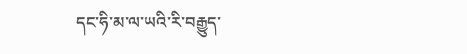དང་ཧི་མ་ལ་ཡའི་རི་བརྒྱུད་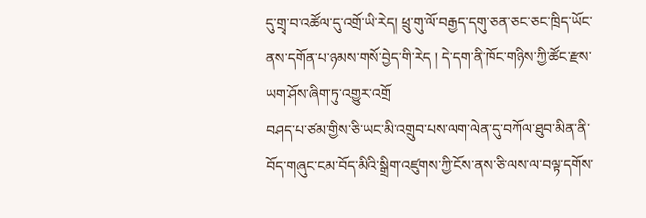དུ་གྲྭ་བ་འཚོལ་དུ་འགྲོ་ཡི་རེད། ཕྲུ་གུ་ལོ་བརྒྱད་དགུ་ཅན་ཅང་ཅང་ཁྲིད་ཡོང་ནས་དགོན་པ་ཉམས་གསོ་བྱེད་གི་རེད ། དེ་དག་ནི་ཁོང་གཉིས་ཀྱི་ཚོང་རྫས་ཡག་ཤོས་ཞིག་ཏུ་འགྱུར་འགྲོ
བཤད་པ་ཙམ་གྱིས་ཅི་ཡང་མི་འགྲུབ་པས་ལག་ལེན་དུ་བཀོལ་ཐུབ་མིན་ནི་བོད་གཞུང་ངམ་བོད་མིའི་སྒྲིག་འཛུགས་ཀྱི་ངོས་ནས་ཅི་ལས་ལ་བལྟ་དགོས་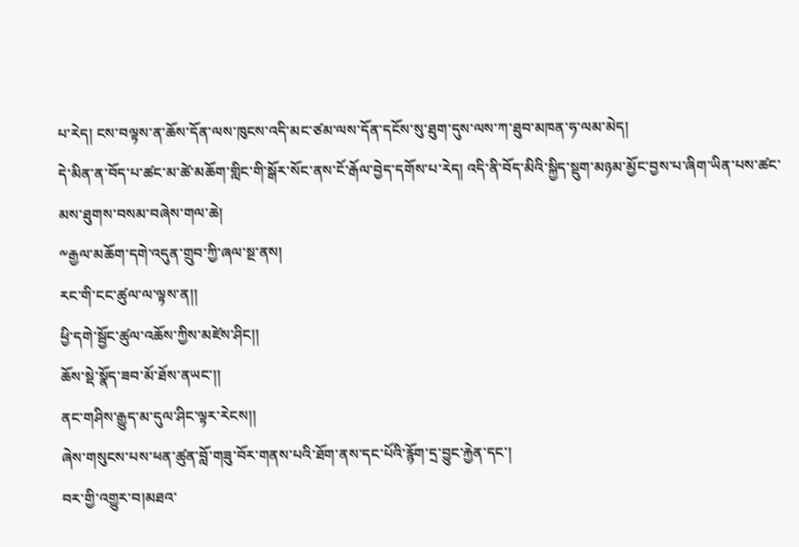པ་རེད། ངས་བལྟས་ན་ཆོས་དོན་ལས་ཁུངས་འདི་མང་ཙམ་ལས་དོན་དངོས་སུ་ཐུག་དུས་ལས་ཀ་ཐུབ་མཁན་ཧ་ལམ་མེད།
དེ་མིན་ན་བོད་པ་ཚང་མ་ཚེ་མཆོག་གླིང་གི་སྒོར་སོང་ནས་ངོ་རྒོལ་བྱེད་དགོས་པ་རེད། འདི་ནི་བོད་མིའི་སྐྱིད་སྡུག་མཉམ་མྱོང་བྱས་པ་ཞིག་ཡིན་པས་ཚང་མས་ཐུགས་བསམ་བཞེས་གལ་ཆེ།
༸རྒྱལ་མཆོག་དགེ་འདུན་གྲུབ་ཀྱི་ཞལ་སྔ་ནས།
རང་གི་ངང་ཚུལ་ལ་ལྟས་ན།།
ཕྱི་དགེ་སྦྱོང་ཚུལ་འཆོས་ཀྱིས་མཛེས་ཤིང།།
ཆོས་སྡེ་སྣོད་ཟབ་མོ་ཐོས་ནཡང་།།
ནང་གཤིས་རྒྱུད་མ་དུལ་ཤིང་ལྟར་རེངས།།
ཞེས་གསུངས་པས་ཕན་ཚུན་བློ་གཟུ་བོར་གནས་པའི་ཐོག་ནས་དང་པོའི་རྙོག་དྲ་བྱུང་རྐྱེན་དང་།
བར་གྱི་འགྱུར་བ།མཐའ་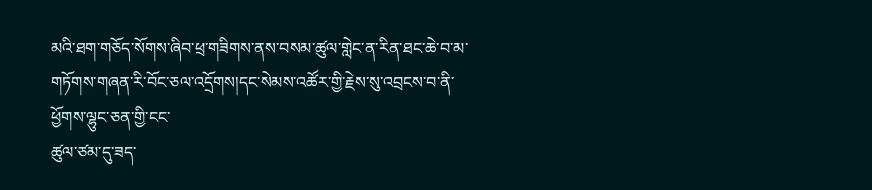མའི་ཐག་གཅོད་སོགས་ཞིབ་ཕྲ་གཟིགས་ནས་བསམ་ཚུལ་གླེང་ན་རིན་ཐང་ཆེ་བ་མ་
གཏོགས་གཞན་རི་བོང་ཅལ་འདྲོགས།དང་སེམས་འཚོར་གྱི་རྗེས་སུ་འབྲངས་བ་ནི་ཕྱོགས་ལྷུང་ཅན་གྱི་ངང་
ཚུལ་ཙམ་དུ་ཟད་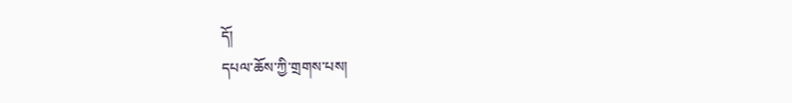དོ།
དཔལ་ཆོས་ཀྱི་གྲགས་པས།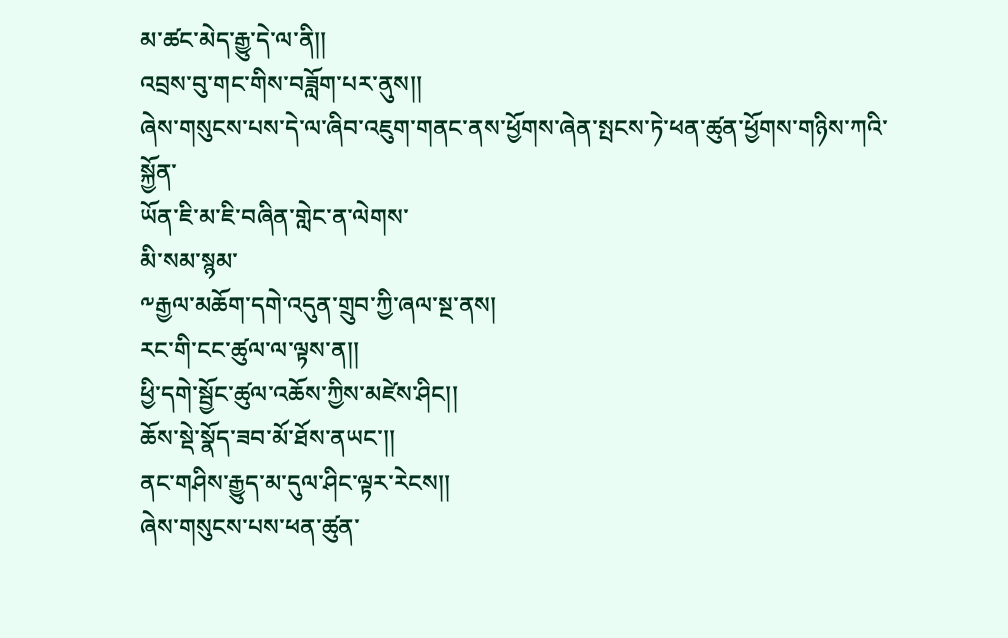མ་ཚང་མེད་རྒྱུ་དེ་ལ་ནི།།
འབྲས་བུ་གང་གིས་བཟློག་པར་ནུས།།
ཞེས་གསུངས་པས་དེ་ལ་ཞིབ་འཇུག་གནང་ནས་ཕྱོགས་ཞེན་སྤངས་ཏེ་ཕན་ཚུན་ཕྱོགས་གཉིས་ཀའི་སྐྱོན་
ཡོན་ཇི་མ་ཇི་བཞིན་གླེང་ན་ལེགས་
མི་སམ་སྙམ་
༸རྒྱལ་མཆོག་དགེ་འདུན་གྲུབ་ཀྱི་ཞལ་སྔ་ནས།
རང་གི་ངང་ཚུལ་ལ་ལྟས་ན།།
ཕྱི་དགེ་སྦྱོང་ཚུལ་འཆོས་ཀྱིས་མཛེས་ཤིང།།
ཆོས་སྡེ་སྣོད་ཟབ་མོ་ཐོས་ནཡང་།།
ནང་གཤིས་རྒྱུད་མ་དུལ་ཤིང་ལྟར་རེངས།།
ཞེས་གསུངས་པས་ཕན་ཚུན་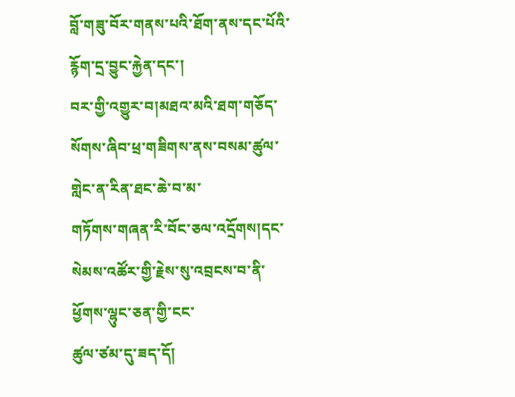བློ་གཟུ་བོར་གནས་པའི་ཐོག་ནས་དང་པོའི་རྙོག་དྲ་བྱུང་རྐྱེན་དང་།
བར་གྱི་འགྱུར་བ།མཐའ་མའི་ཐག་གཅོད་སོགས་ཞིབ་ཕྲ་གཟིགས་ནས་བསམ་ཚུལ་གླེང་ན་རིན་ཐང་ཆེ་བ་མ་
གཏོགས་གཞན་རི་བོང་ཅལ་འདྲོགས།དང་སེམས་འཚོར་གྱི་རྗེས་སུ་འབྲངས་བ་ནི་ཕྱོགས་ལྷུང་ཅན་གྱི་ངང་
ཚུལ་ཙམ་དུ་ཟད་དོ།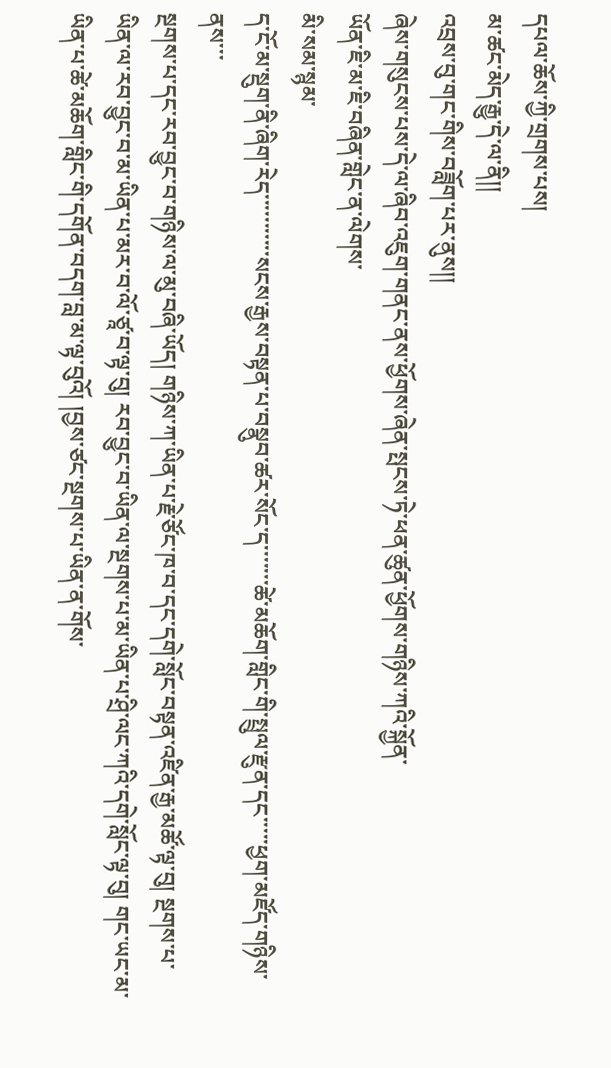དཔལ་ཆོས་ཀྱི་གྲགས་པས།
མ་ཚང་མེད་རྒྱུ་དེ་ལ་ནི།།
འབྲས་བུ་གང་གིས་བཟློག་པར་ནུས།།
ཞེས་གསུངས་པས་དེ་ལ་ཞིབ་འཇུག་གནང་ནས་ཕྱོགས་ཞེན་སྤངས་ཏེ་ཕན་ཚུན་ཕྱོགས་གཉིས་ཀའི་སྐྱོན་
ཡོན་ཇི་མ་ཇི་བཞིན་གླེང་ན་ལེགས་
མི་སམ་སྙམ་
ད་ངོ་མ་སྡུག་ནི་ཞིག་རེད་་་་་་་་་་་སངས་རྒྱས་བསྟན་པ་བསྣུབ་ཚར་སོང་ད་་་་་་་ཚེ་མཆོག་གླིང་གི་སྤྲུལ་རྫུན་དང་་་་་ཕྱག་མཛོད་གཉིས་ནས་་་
སྔགས་པ་དང་རབ་བྱུང་བ་གཉིས་ལ་མུ་བཞི་ཡོད། གཉིས་ཀ་ཡིན་པ་རྗེ་ཙོང་ཁ་བ་དང་དགེ་སློང་བསྟན་འཛིན་རྒྱ་མཚོ་ལྟ་བུ། སྔགས་པ་ཡིན་ལ་རབ་བྱུང་བ་མ་ཡིན་པ་མར་བ་ལོ་ཙཱ་བ་ལྟ་བུ། རབ་བྱུང་བ་ཡིན་ལ་སྔགས་པ་མ་ཡིན་པ་ཤྲི་ལང་ཀའི་དགེ་སློང་ལྟ་བུ། གང་ཡང་མ་ཡིན་པ་ཚེ་མཆོག་གླིང་གི་དགོན་བདག་བླ་མ་ལྟ་བུའོ། །བྱས་ཙང་སྔགས་པ་ཡིན་ན་གོས་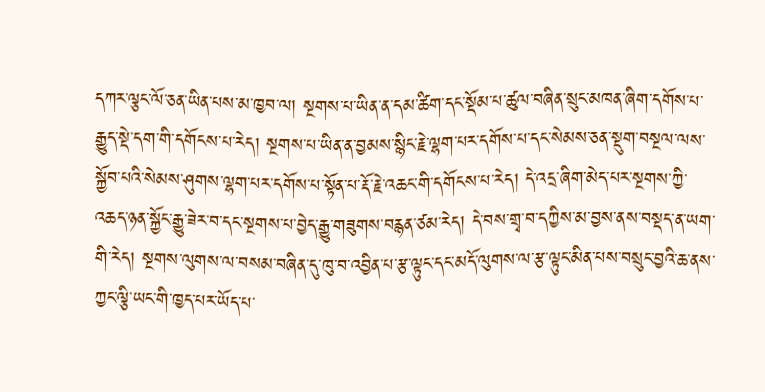དཀར་ལྕང་ལོ་ཅན་ཡིན་པས་མ་ཁྱབ་ལ། སྔགས་པ་ཡིན་ན་དམ་ཚིག་དང་སྡོམ་པ་ཚུལ་བཞིན་སྲུང་མཁན་ཞིག་དགོས་པ་རྒྱུད་སྡེ་དག་གི་དགོངས་པ་རེད། སྔགས་པ་ཡིན་ན་བྱམས་སྙིང་རྗེ་ལྷག་པར་དགོས་པ་དང་སེམས་ཅན་སྡུག་བསྔལ་ལས་སྐྱོབ་པའི་སེམས་ཤུགས་ལྷག་པར་དགོས་པ་སྟོན་པ་རྡོ་རྗེ་འཆང་གི་དགོངས་པ་རེད། དེ་འདྲ་ཞིག་མེད་པར་སྔགས་ཀྱི་འཆད་ཉན་སྐྱོང་རྒྱུ་ཟེར་བ་དང་སྔགས་པ་བྱེད་རྒྱུ་གཟུགས་བརྙན་ཙམ་རེད། དེ་བས་གྲྭ་བ་དཀྱིས་མ་བྱས་ནས་བསྡད་ན་ཡག་གི་རེད། སྔགས་ལུགས་ལ་བསམ་བཞིན་དུ་ཁུ་བ་འབྱིན་པ་རྩ་ལྟུང་དང་མདོ་ལུགས་ལ་རྩ་ལྟུང་མིན་པས་བསྲུང་བྱའི་ཆ་ནས་ཀྱང་ལྕི་ཡང་གི་ཁྱད་པར་ཡོད་པ་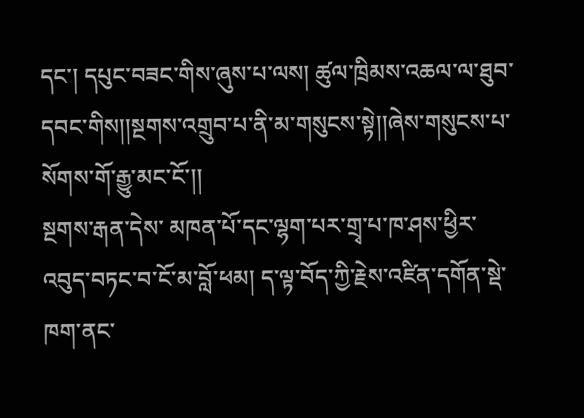དང་། དཔུང་བཟང་གིས་ཞུས་པ་ལས། ཚུལ་ཁྲིམས་འཆལ་ལ་ཐུབ་དབང་གིས།།སྔགས་འགྲུབ་པ་ནི་མ་གསུངས་སྟེ།།ཞེས་གསུངས་པ་སོགས་གོ་རྒྱུ་མང་ངོ་།།
སྔགས་རྒན་དེས་ མཁན་པོ་དང་ལྷག་པར་གྲྭ་པ་ཁ་ཤས་ཕྱིར་འབུད་བཏང་བ་ངོ་མ་བློ་ཕམ། ད་ལྟ་བོད་ཀྱི་རྗེས་འཛིན་དགོན་སྡེ་ཁག་ནང་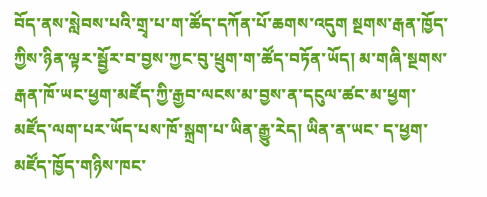བོད་ནས་སླེབས་པའི་གྲྭ་པ་ག་ཚོད་དཀོན་པོ་ཆགས་འདུག སྔགས་རྒན་ཁྱོད་ཀྱིས་ཉིན་ལྟར་སྦྱོར་བ་བྱས་ཀྱང་བུ་ཕྲུག་ག་ཚོད་བཏོན་ཡོད། མ་གཞི་སྔགས་རྒན་ཁོ་ཡང་ཕྱག་མཛོད་ཀྱི་རྒྱབ་ལངས་མ་བྱས་ན་དངུལ་ཚང་མ་ཕྱག་མཛོད་ལག་པར་ཡོད་པས་ཁོ་སྐྲག་པ་ཡིན་རྒྱུ་རེད། ཡིན་ན་ཡང་ ད་ཕྱག་མཛོད་ཁྱོད་གཉིས་ཁང་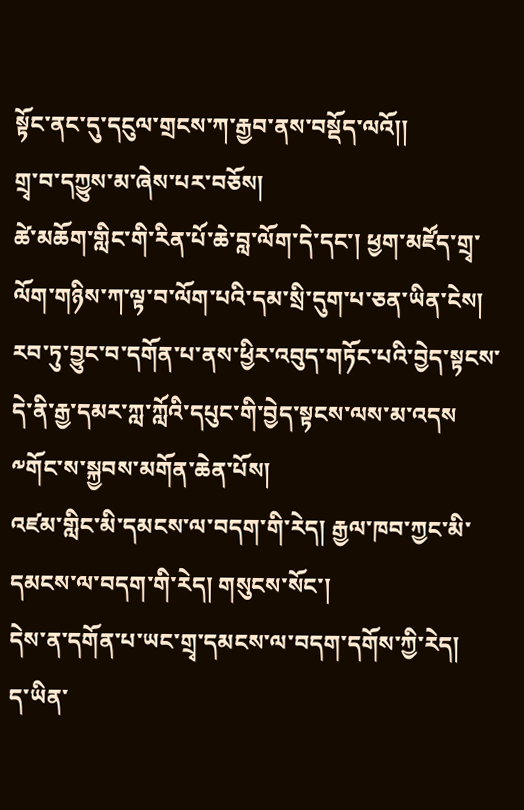སྟོང་ནང་དུ་དངུལ་གྲངས་ཀ་རྒྱབ་ནས་བསྡོད་ལའོ།།
གྲྭ་བ་དཀྱུས་མ་ཞེས་པར་བཅོས།
ཚེ་མཆོག་གླིང་གི་རིན་པོ་ཆེ་བླ་ལོག་དེ་དང་། ཕྱག་མཛོད་གྲྭ་ལོག་གཉིས་ཀ་ལྟ་བ་ལོག་པའི་དམ་སྲི་དུག་པ་ཅན་ཡིན་ངེས། རབ་ཏུ་བྱུང་བ་དགོན་པ་ནས་ཕྱིར་འབུད་གཏོང་པའི་བྱེད་སྟངས་དེ་ནི་རྒྱ་དམར་ཀླ་ཀློའི་དཔུང་གི་བྱེད་སྟངས་ལས་མ་འདས
༸གོང་ས་སྐྱབས་མགོན་ཆེན་པོས།
འཛམ་གླིང་མི་དམངས་ལ་བདག་གི་རེད། རྒྱལ་ཁབ་ཀྱང་མི་དམངས་ལ་བདག་གི་རེད། གསུངས་སོང་།
དེས་ན་དགོན་པ་ཡང་གྲྭ་དམངས་ལ་བདག་དགོས་ཀྱི་རེད།
ད་ཡིན་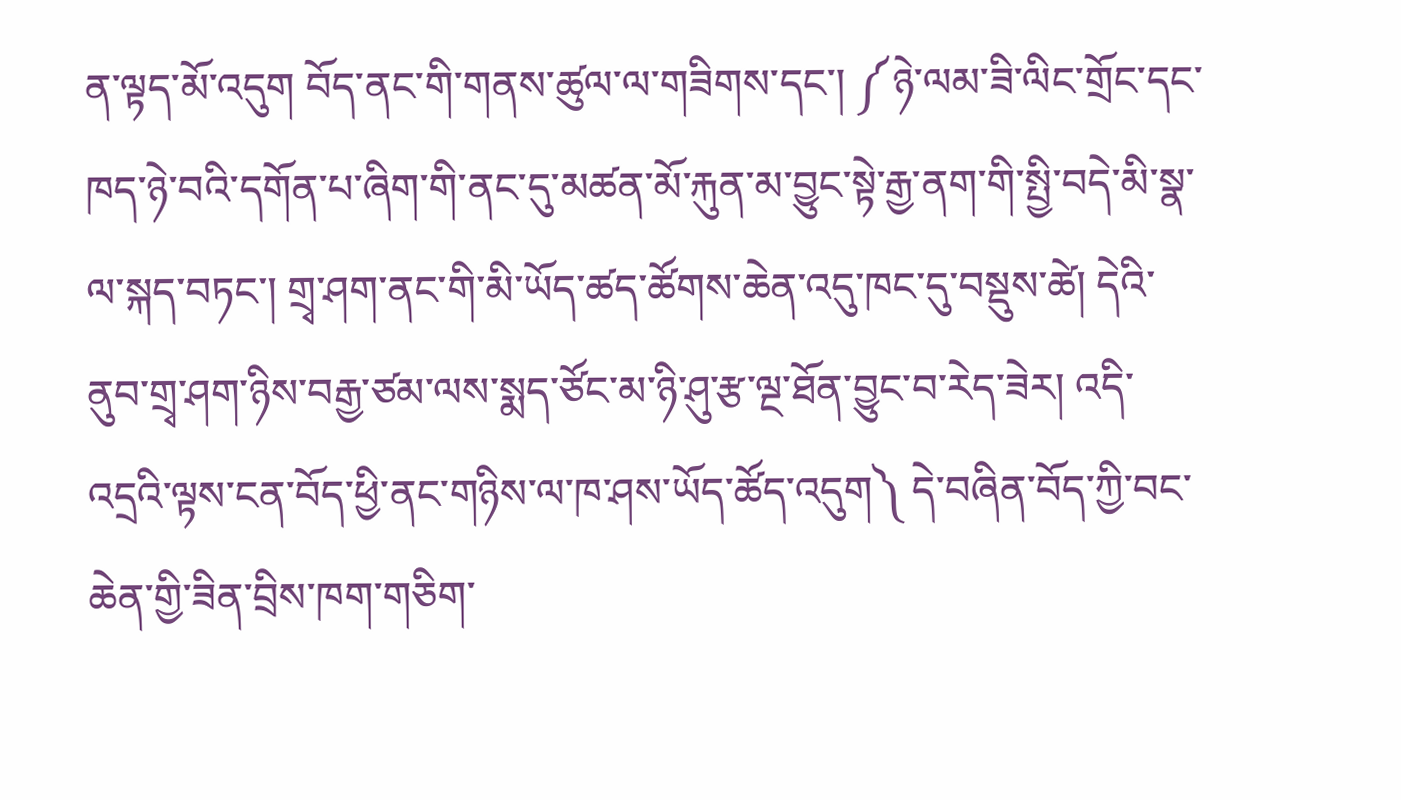ན་ལྟད་མོ་འདུག བོད་ནང་གི་གནས་ཚུལ་ལ་གཟིགས་དང་། ༼ཉེ་ལམ་ཟི་ལིང་གྲོང་དང་ཁད་ཉེ་བའི་དགོན་པ་ཞིག་གི་ནང་དུ་མཚན་མོ་རྐུན་མ་བྱུང་སྟེ་རྒྱ་ནག་གི་སྤྱི་བདེ་མི་སྣ་ལ་སྐད་བཏང་། གྲྭ་ཤག་ནང་གི་མི་ཡོད་ཚད་ཚོགས་ཆེན་འདུ་ཁང་དུ་བསྡུས་ཚེ། དེའི་ནུབ་གྲྭ་ཤག་ཉིས་བརྒྱ་ཙམ་ལས་སྨད་ཙོང་མ་ཉི་ཤུ་རྩ་ལྔ་ཐོན་བྱུང་བ་རེད་ཟེར། འདི་འདྲའི་ལྟས་ངན་བོད་ཕྱི་ནང་གཉིས་ལ་ཁ་ཤས་ཡོད་ཚོད་འདུག༽ དེ་བཞིན་བོད་ཀྱི་བང་ཆེན་གྱི་ཟིན་བྲིས་ཁག་གཅིག་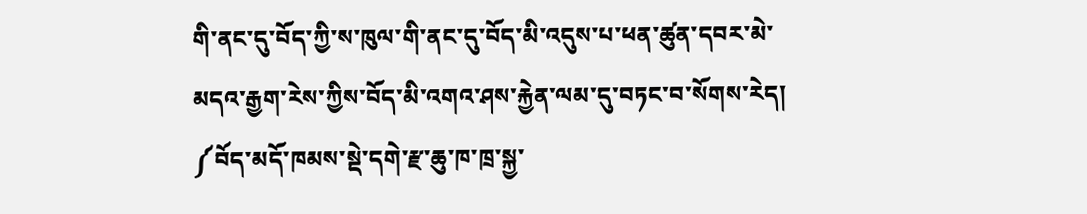གི་ནང་དུ་བོད་ཀྱི་ས་ཁུལ་གི་ནང་དུ་བོད་མི་འདུས་པ་ཕན་ཚུན་དབར་མེ་མདའ་རྒྱག་རེས་ཀྱིས་བོད་མི་འགའ་ཤས་རྐྱེན་ལམ་དུ་བཏང་བ་སོགས་རེད། ༼བོད་མདོ་ཁམས་སྡེ་དགེ་རྫ་ཆུ་ཁ་ཁྲ་སྐྱ་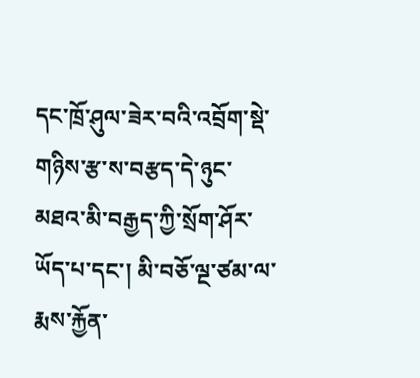དང་ཁྲོ་ཤུལ་ཟེར་བའི་འབྲོག་སྡེ་གཉིས་རྩ་ས་བརྩད་དེ་ཉུང་མཐའ་མི་བརྒྱད་ཀྱི་སྲོག་ཤོར་ཡོད་པ་དང་། མི་བཅོ་ལྔ་ཙམ་ལ་རྨས་རྐྱོན་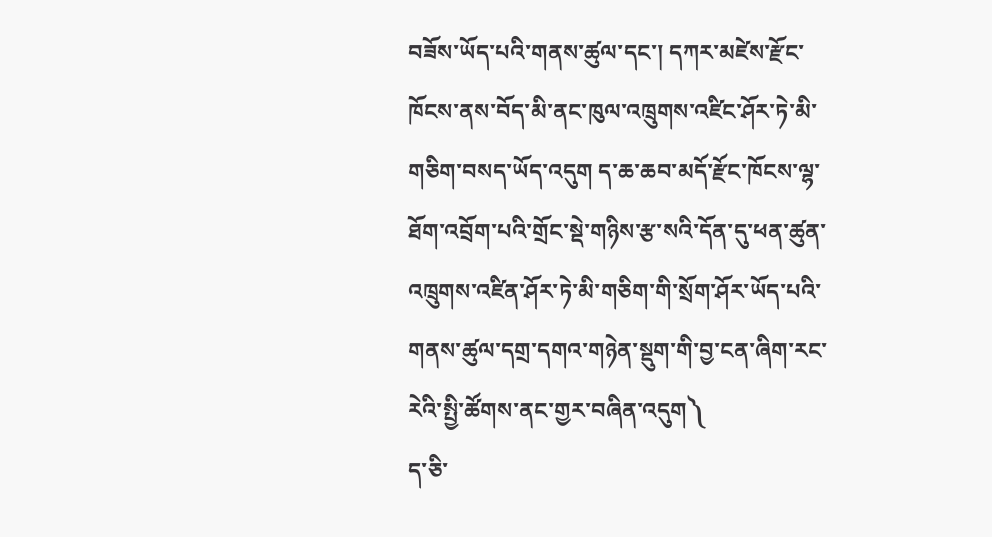བཟོས་ཡོད་པའི་གནས་ཚུལ་དང་། དཀར་མཛེས་རྫོང་ཁོངས་ནས་བོད་མི་ནང་ཁུལ་འཁྲུགས་འཛིང་ཤོར་ཏེ་མི་གཅིག་བསད་ཡོད་འདུག ད་ཆ་ཆབ་མདོ་རྫོང་ཁོངས་ལྷ་ཐོག་འབྲོག་པའི་གྲོང་སྡེ་གཉིས་རྩ་སའི་དོན་དུ་ཕན་ཚུན་འཁྲུགས་འཛིན་ཤོར་ཏེ་མི་གཅིག་གི་སྲོག་ཤོར་ཡོད་པའི་གནས་ཚུལ་དགྲ་དགའ་གཉེན་སྡུག་གི་བྱ་ངན་ཞིག་རང་རེའི་སྤྱི་ཚོགས་ནང་གྱར་བཞིན་འདུག༽
ད་ཅི་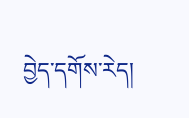བྱེད་དགོས་རེད།